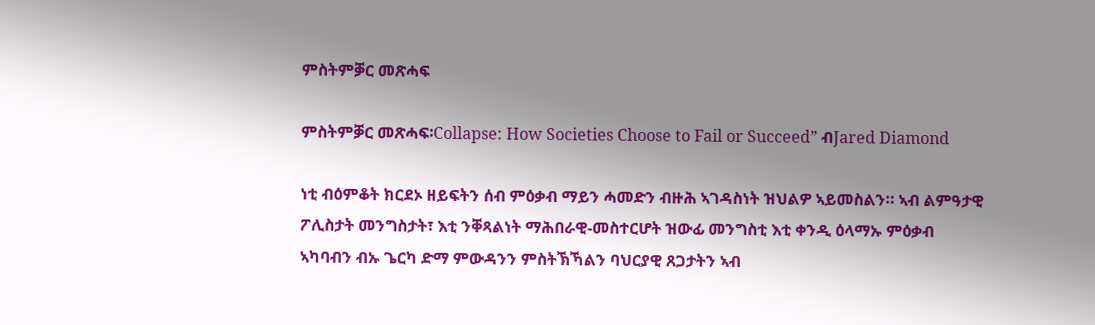ምስትምቓር መጽሓፍ

ምስትምቓር መጽሓፍ፡Collapse: How Societies Choose to Fail or Succeed” ብJared Diamond

ነቲ ብዕምቆት ክርደኦ ዘይፍትን ሰብ ምዕቃብ ማይን ሓመድን ብዙሕ ኣገዳስነት ዝህልዎ ኣይመስልን። ኣብ ልምዓታዊ ፖሊስታት መንግስታት፣ እቲ ንቐጻልነት ማሕበራዊ-መስተርሆት ዝውፊ መንግስቲ እቲ ቀንዲ ዕላማኡ ምዕቃብ ኣካባብን ብኡ ጌርካ ድማ ምውዳንን ምስትኽኻልን ባህርያዊ ጸጋታትን ኣብ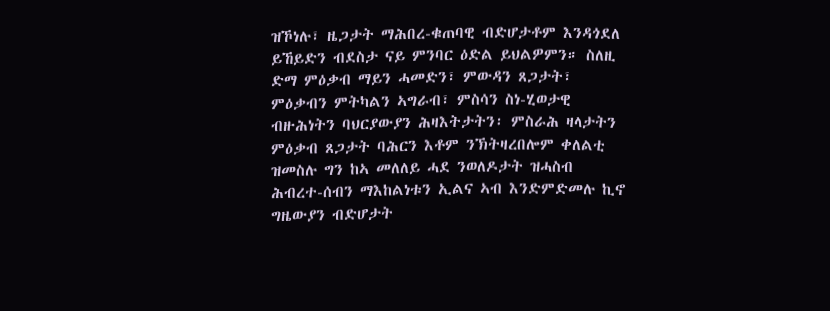ዝኾነሉ፣ ዜጋታት ማሕበረ-ቁጠባዊ ብድሆታቶም እንዳጎደለ ይኸይድን ብደስታ ናይ ምንባር ዕድል ይህልዎምን። ስለዚ ድማ ምዕቃብ ማይን ሓመድን፣ ምውዳን ጸጋታት፣ ምዕቃብን ምትካልን ኣግራብ፣ ምስሳን ስነ-ሂወታዊ ብዙሕነትን ባህርያውያን ሕዛእትታትን፡ ምስራሕ ዛላታትን ምዕቃብ ጸጋታት ባሕርን እቶም ንኽትዛረበሎም ቀለልቲ ዝመስሉ ግን ከኣ መለለይ ሓደ ንወለዶታት ዝሓስብ ሕብረተ-ሰብን ማእከልነቱን ኢልና ኣብ እንድምድመሉ ኪኖ ግዜውያን ብድሆታት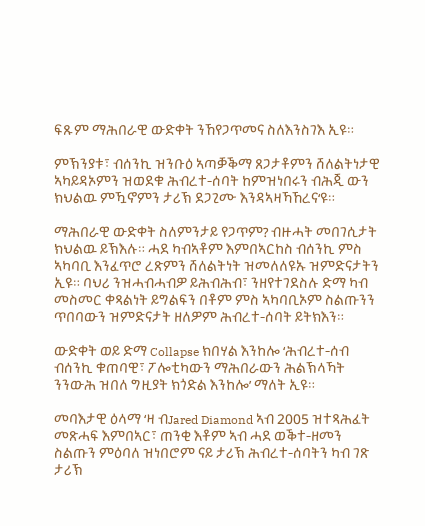ፍጹም ማሕበራዊ ውድቀት ንኸየጋጥመና ስለእንስገእ ኢዩ።

ምኽንያቱ፣ ብሰንኪ ዝንቡዕ ኣጣቓቕማ ጸጋታቶምን ሸለልትነታዊ ኣካይዳኦምን ዝወደቁ ሕብረተ-ሰባት ከምዝነበሩን ብሕጂ ውን ክህልዉ ምዃኖምን ታሪኽ ደጋጊሙ እንዳኣዛኻኸረና‘ዩ።

ማሕበራዊ ውድቀት ስለምንታይ የጋጥም? ብዙሓት መበገሲታት ክህልዉ ይኽእሉ። ሓደ ካብኣቶም እምበኣርከስ ብሰንኪ ምስ ኣካባቢ እንፈጥሮ ረጽምን ሸለልትነት ዝመለለዩኡ ዝምድናታትን ኢዩ። ባህሪ ንዝሓብሓብዎ ይሕብሕብ፣ ንዘየተገደስሉ ድማ ካብ መስመር ቀጻልነት ይግልፍን በቶም ምስ ኣካባቢኦም ስልጡንን ጥበባውን ዝምድናታት ዘለዎም ሕብረተ-ሰባት ይትክእን።

ውድቀት ወይ ድማ Collapse ክበሃል እንከሎ ‘ሕብረተ-ሰብ ብሰንኪ ቁጠባዊ፣ ፖሎቲካውን ማሕበራውን ሕልኽላኻት ንንውሕ ዝበለ ግዚያት ክጎድል እንከሎ’ ማለት ኢዩ።

መባእታዊ ዕላማ ‘ዛ ብJared Diamond ኣብ 2005 ዝተጻሕፈት መጽሓፍ እምበኣር፣ ጠንቂ እቶም ኣብ ሓደ ወቕተ-ዘመን ስልጡን ምዕባለ ዝነበሮም ናይ ታሪኽ ሕብረተ-ሰባትን ካብ ገጽ ታሪኽ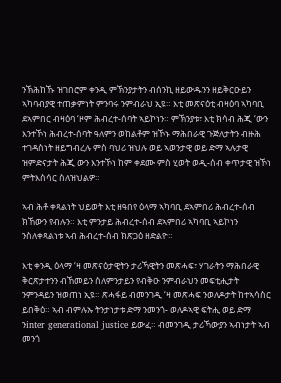ንኽሕከኹ ዝገበሮም ቀንዲ ምኽንያታትን ብሰንኪ ዘይውዱንን ዘይቅርዑይን ኣካባብያዊ ተጠቃምነት ምንባሩ ንምብራህ ኢዩ። እቲ መጽናዕቲ ብዛዕባ ኣካባቢ ደኣምበር ብዛዕባ ‘ዞም ሕብረተ-ሰባት ኣይኮነን። ምኽንያቱ፣ እቲ ክሳብ ሕጂ ‘ውን እንተኾነ ሕብረተ-ሰባት ዓለምን ወከልቶም ዝኾኑ ማሕበራዊ ጉጅለታትን ብዙሕ ተገዳስነት ዘይግብረሉ ምስ ባህሪ ዝህሉ ወይ ኣወንታዊ ወይ ድማ ኣሉታዊ ዝምድናታት ሕጂ ውን እንተኾነ ከም ቀደሙ ምስ ሂወት ወዲ-ሰብ ቀጥታዊ ዝኾነ ምትእስሳር ስለዝህልዎ።

ኣብ ሕቶ ቀጻልነት ህይወት እቲ ዘዓበየ ዕላማ ኣካባቢ ደኣምበሪ ሕብረተ-ሰብ ክኸውን የብሉን። እቲ ምንታይ ሕብረተ-ሰብ ደኣምበሪ ኣካባቢ ኣይኮነን ንስለቀጻልነቱ ኣብ ሕብረተ-ሰብ ክጽጋዕ ዘድልዮ።

እቲ ቀንዲ ዕላማ ‘ዛ መጽናዕታዊትን ታሪኻዊትን መጽሓፍ፣ ሃገራትን ማሕበራዊ ቅርጽታተንን ብኸመይን ስለምንታይን የብቅዑ ንምብራህን መፍቲሒታት ንምንዳይን ዝወጠነ ኢዩ። ጽሓፋይ ብመንገዲ ‘ዛ መጽሓፍ ንወለዶታት ከተኣሳስር ይበቅዕ። ኣብ ብምሉኡ ትንታነታቱ ድማ ንመንጎ- ወለዶኣዊ ፍትሒ ወይ ድማ ንinter generational justice ይውፈ። ብመንገዲ ታሪኻውያን ኣብነታት ኣብ መንጎ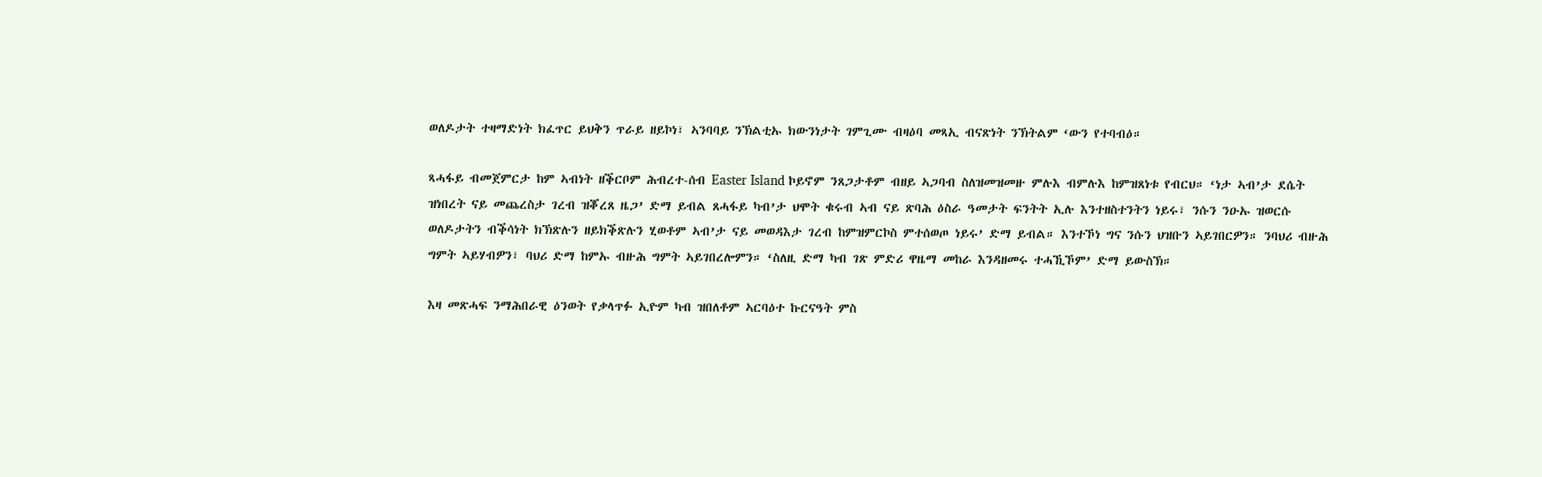ወለዶታት ተዛማድነት ክፈጥር ይህቅን ጥራይ ዘይኮነ፣ ኣንባባይ ንኽልቲኡ ክውንነታት ገምጊሙ ብዛዕባ መጻኢ ብናጽነት ንኽትልም ‘ውን የተባብዕ።

ጻሓፋይ ብመጀምርታ ከም ኣብነት ዘቕርቦም ሕብረተ-ሰብ Easter Island ኮይኖም ንጸጋታቶም ብዘይ ኣጋባብ ስለዝመዝመዙ ምሉእ ብምሉእ ከምዝጸነቱ የብርህ። ‘ነታ ኣብ’ታ ደሴት ዝነበረት ናይ መጨረስታ ገረብ ዝቖረጸ ዜጋ’ ድማ ይብል ጸሓፋይ ካብ’ታ ህሞት ቁሩብ ኣብ ናይ ጽባሕ ዕስራ ዓመታት ፍንትት ኢሉ እንተዘስተንትን ነይሩ፣ ንሱን ንዑኡ ዝወርሱ ወለዶታትን ብቕሳነት ክኽጽሉን ዘይክቕጽሉን ሂወቶም ኣብ’ታ ናይ መወዳእታ ገረብ ከምዝምርኮስ ምተሰወጦ ነይሩ’ ድማ ይብል። እንተኾነ ግና ንሱን ህዝቡን ኣይገበርዎን። ንባህሪ ብዙሕ ግምት ኣይሃብዎን፣ ባህሪ ድማ ከምኡ ብዙሕ ግምት ኣይገበረሎምን። ‘ስለዚ ድማ ካብ ገጽ ምድሪ ዋዜማ መከራ እንዳዘመሩ ተሓኺኾም’ ድማ ይውስኽ።

እዛ መጽሓፍ ንማሕበራዊ ዕንወት የቃላጥፉ ኢዮም ካብ ዝበለቶም ኣርባዕተ ኩርናዓት ምስ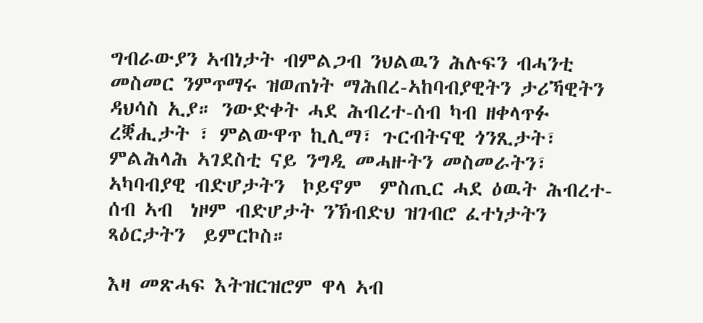ግብራውያን ኣብነታት ብምልጋብ ንህልዉን ሕሉፍን ብሓንቲ መስመር ንምጥማሩ ዝወጠነት ማሕበረ-ኣከባብያዊትን ታሪኻዊትን ዳህሳስ ኢያ። ንውድቀት ሓደ ሕብረተ-ሰብ ካብ ዘቀላጥፉ ረቛሒታት ፣ ምልውዋጥ ኪሊማ፣ ጉርብትናዊ ጎንጺታት፣ ምልሕላሕ ኣገደስቲ ናይ ንግዲ መሓዙትን መስመራትን፣ ኣካባብያዊ ብድሆታትን  ኮይኖም  ምስጢር ሓደ ዕዉት ሕብረተ-ሰብ ኣብ  ነዞም ብድሆታት ንኽብድህ ዝገብሮ ፈተነታትን ጻዕርታትን  ይምርኮስ።

እዛ መጽሓፍ እትዝርዝሮም ዋላ ኣብ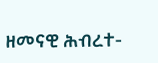ዘመናዊ ሕብረተ-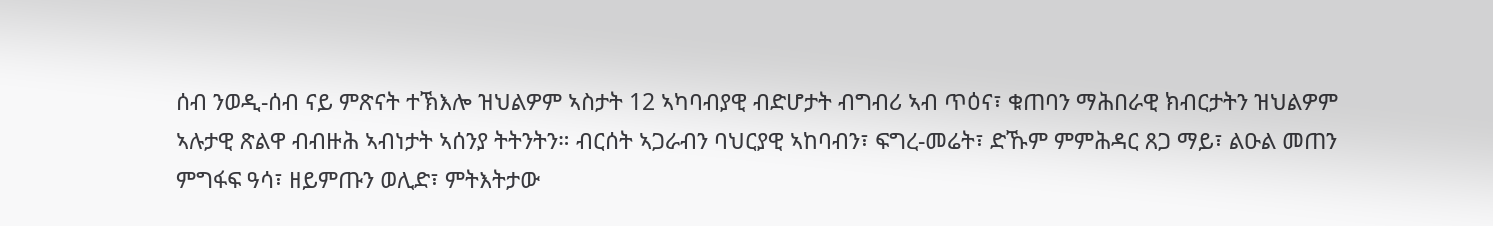ሰብ ንወዲ-ሰብ ናይ ምጽናት ተኽእሎ ዝህልዎም ኣስታት 12 ኣካባብያዊ ብድሆታት ብግብሪ ኣብ ጥዕና፣ ቁጠባን ማሕበራዊ ክብርታትን ዝህልዎም ኣሉታዊ ጽልዋ ብብዙሕ ኣብነታት ኣሰንያ ትትንትን። ብርሰት ኣጋራብን ባህርያዊ ኣከባብን፣ ፍግረ-መሬት፣ ድኹም ምምሕዳር ጸጋ ማይ፣ ልዑል መጠን ምግፋፍ ዓሳ፣ ዘይምጡን ወሊድ፣ ምትእትታው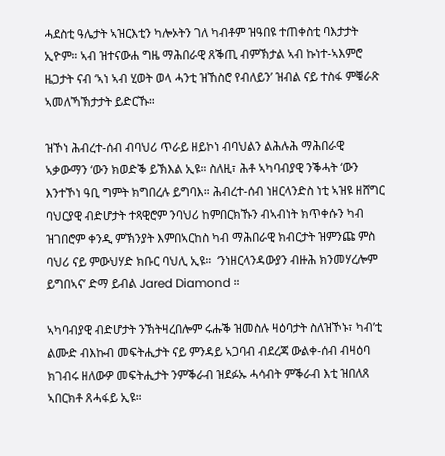ሓደስቲ ዓሌታት ኣዝርእቲን ካሎኦትን ገለ ካብቶም ዝዓበዩ ተጠቀስቲ ባእታታት ኢዮም። ኣብ ዝተናውሐ ግዜ ማሕበራዊ ጸቕጢ ብምኽታል ኣብ ኩነተ-ኣእምሮ ዜጋታት ናብ ‘ኣነ ኣብ ሂወት ወላ ሓንቲ ዝኸስሮ የብለይን’ ዝብል ናይ ተስፋ ምቑራጽ ኣመለኻኽታታት ይድርኹ።

ዝኾነ ሕብረተ-ሰብ ብባህሪ ጥራይ ዘይኮነ ብባህልን ልሕሉሕ ማሕበራዊ ኣቃውማን ‘ውን ክወድቕ ይኽእል ኢዩ። ስለዚ፣ ሕቶ ኣካባብያዊ ንቕሓት ‘ውን እንተኾነ ዓቢ ግምት ክግበረሉ ይግባእ። ሕብረተ-ሰብ ነዘርላንድስ ነቲ ኣዝዩ ዘሸግር ባህርያዊ ብድሆታት ተጻዊሮም ንባህሪ ከምበርክኹን ብኣብነት ክጥቀሱን ካብ ዝገበሮም ቀንዲ ምኽንያት እምበኣርከስ ካብ ማሕበራዊ ክብርታት ዝምንጩ ምስ ባህሪ ናይ ምውህሃድ ክቡር ባህሊ ኢዩ።  ‘ንነዘርላንዳውያን ብዙሕ ክንመሃረሎም ይግበኣና’ ድማ ይብል Jared Diamond ።

ኣካባብያዊ ብድሆታት ንኽትዛረበሎም ሩሑቕ ዝመስሉ ዛዕባታት ስለዝኾኑ፣ ካብ’ቲ ልሙድ ብእኩብ መፍትሒታት ናይ ምንዳይ ኣጋባብ ብደረጃ ውልቀ-ሰብ ብዛዕባ ክገብሩ ዘለውዎ መፍትሒታት ንምቕራብ ዝደፉኡ ሓሳብት ምቕራብ እቲ ዝበለጸ ኣበርክቶ ጸሓፋይ ኢዩ።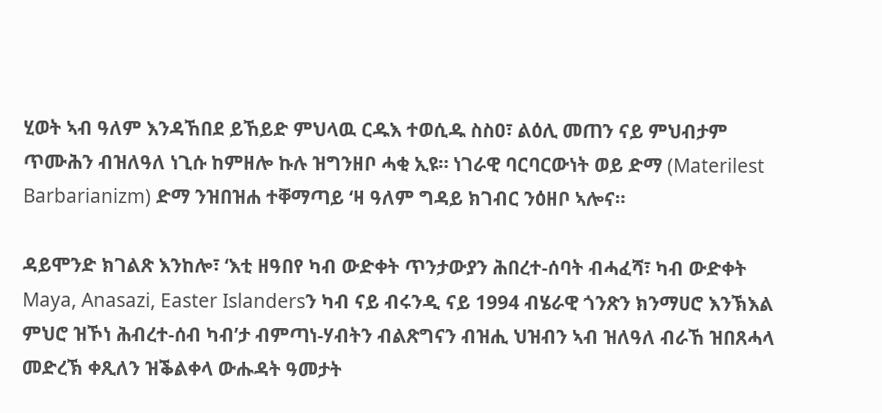ሂወት ኣብ ዓለም እንዳኸበደ ይኸይድ ምህላዉ ርዱእ ተወሲዱ ስስዐ፣ ልዕሊ መጠን ናይ ምህብታም ጥሙሕን ብዝለዓለ ነጊሱ ከምዘሎ ኩሉ ዝግንዘቦ ሓቂ ኢዩ። ነገራዊ ባርባርውነት ወይ ድማ (Materilest Barbarianizm) ድማ ንዝበዝሐ ተቐማጣይ ‘ዛ ዓለም ግዳይ ክገብር ንዕዘቦ ኣሎና።

ዳይሞንድ ክገልጽ እንከሎ፣ ‘እቲ ዘዓበየ ካብ ውድቀት ጥንታውያን ሕበረተ-ሰባት ብሓፈሻ፣ ካብ ውድቀት Maya, Anasazi, Easter Islandersን ካብ ናይ ብሩንዲ ናይ 1994 ብሄራዊ ጎንጽን ክንማሀሮ እንኽእል ምህሮ ዝኾነ ሕብረተ-ሰብ ካብ’ታ ብምጣነ-ሃብትን ብልጽግናን ብዝሒ ህዝብን ኣብ ዝለዓለ ብራኸ ዝበጸሓላ መድረኽ ቀጺለን ዝቕልቀላ ውሑዳት ዓመታት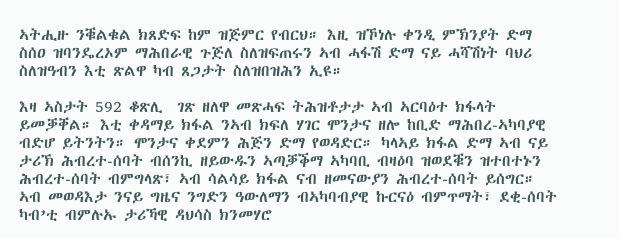ኣትሒዙ ንቑልቁል ክጸድፍ ከም ዝጅምር የብርህ። እዚ ዝኾነሉ ቀንዲ ምኽንያት ድማ ስሰዐ ዝባንዴረኦም ማሕበራዊ ጉጅለ ስለዝፍጠሩን ኣብ ሓፋሽ ድማ ናይ ሓሻሽነት ባህሪ ስለዝዓብን እቲ ጽልዋ ካብ ጸጋታት ስለዝበዝሕን ኢዩ።

እዛ ኣስታት 592 ቆጽሊ  ገጽ ዘለዋ መጽሓፍ ትሕዝቶታታ ኣብ ኣርባዕተ ክፋላት ይመቓቐል። እቲ ቀዳማይ ክፋል ንኣብ ክፍለ ሃገር ሞንታና ዘሎ ከቢድ ማሕበረ-ኣካባያዊ ብድሆ ይትንትን። ሞንታና ቀደምን ሕጅን ድማ የወዳድር። ካላኣይ ክፋል ድማ ኣብ ናይ ታሪኽ ሕብረተ-ሰባት ብሰንኪ ዘይውዱን ኣጣቓቕማ ኣካባቢ ብዛዕባ ዝወደቑን ዝተበተኑን ሕብረተ-ሰባት ብምግላጽ፣ ኣብ ሳልሳይ ክፋል ናብ ዘመናውያን ሕብረተ-ሰባት ይሰግር። ኣብ መወዳእታ ንናይ ግዜና ንግድን ዓውለማን ብኣካባብያዊ ኩርናዕ ብምጥማት፣ ደቂ-ሰባት ካብ’ቲ ብምሉኡ ታሪኻዊ ዳህሳስ ክንመሃሮ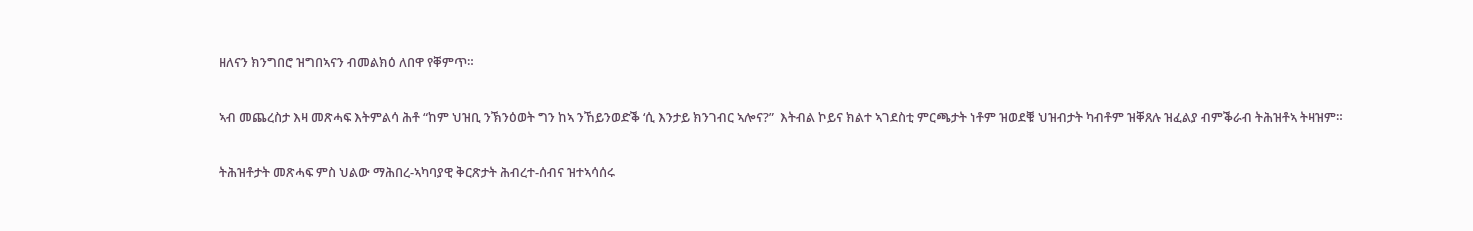ዘለናን ክንግበሮ ዝግበኣናን ብመልክዕ ለበዋ የቐምጥ።

ኣብ መጨረስታ እዛ መጽሓፍ እትምልሳ ሕቶ “ከም ህዝቢ ንኽንዕወት ግን ከኣ ንኸይንወድቕ ‘ሲ እንታይ ክንገብር ኣሎና?”  እትብል ኮይና ክልተ ኣገደስቲ ምርጫታት ነቶም ዝወደቑ ህዝብታት ካብቶም ዝቐጸሉ ዝፈልያ ብምቕራብ ትሕዝቶኣ ትዛዝም።

ትሕዝቶታት መጽሓፍ ምስ ህልው ማሕበረ-ኣካባያዊ ቅርጽታት ሕብረተ-ሰብና ዝተኣሳሰሩ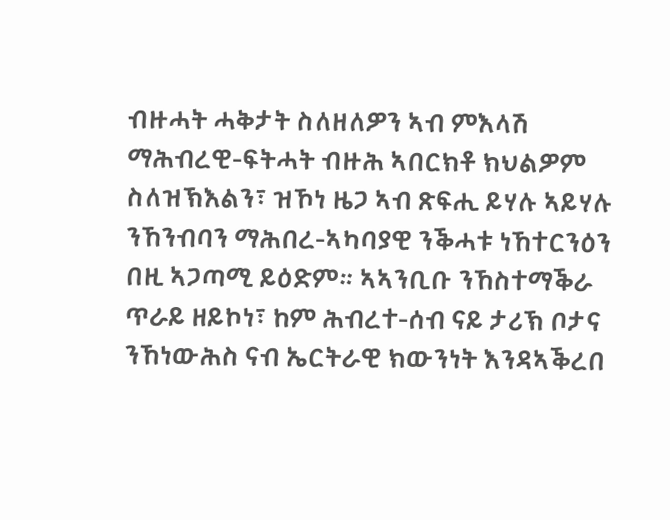ብዙሓት ሓቅታት ስለዘለዎን ኣብ ምእላሽ ማሕብረዊ-ፍትሓት ብዙሕ ኣበርክቶ ክህልዎም ስለዝኽእልን፣ ዝኾነ ዜጋ ኣብ ጽፍሒ ይሃሉ ኣይሃሉ ንኸንብባን ማሕበረ-ኣካባያዊ ንቕሓቱ ነኸተርንዕን በዚ ኣጋጣሚ ይዕድም። ኣኣንቢቡ ንኸስተማቕራ ጥራይ ዘይኮነ፣ ከም ሕብረተ-ሰብ ናይ ታሪኽ ቦታና ንኸነውሕስ ናብ ኤርትራዊ ክውንነት እንዳኣቕረበ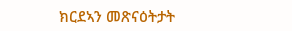ክርደኣን መጽናዕትታት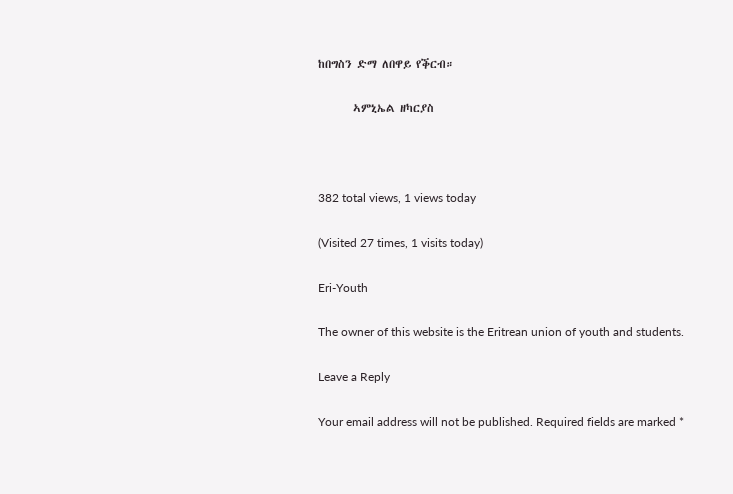ከበግስን ድማ ለበዋይ የቕርብ።

       ኣምኒኤል ዘካርያስ



382 total views, 1 views today

(Visited 27 times, 1 visits today)

Eri-Youth

The owner of this website is the Eritrean union of youth and students.

Leave a Reply

Your email address will not be published. Required fields are marked *